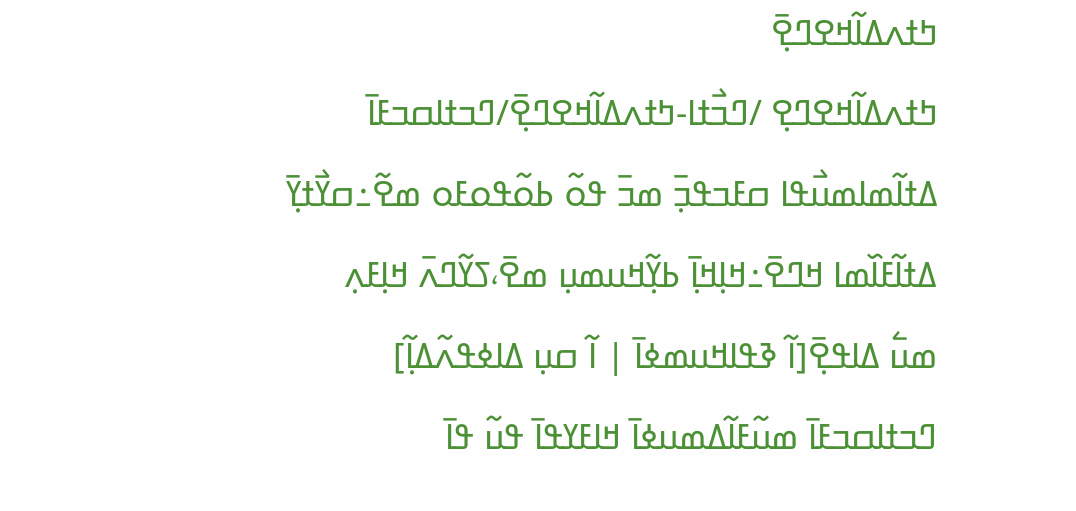ߤߙߍߡߊ߬ߞߐߣߐ߲߫
ߤߙߍߡߊ߬ߞߐߣߐ߲ /ߣߏ߯ߙߊ-ߤߙߍߡߊ߬ߞߐߣߐ߲߫/ߣߏߙߊߛߏߓߊ߫ ߡߙߊ߬ߘߊߘߎ߯ߟߊ ߛߓߏߟߏ߲߫ ߘߏ߫ ߟߋ߬ ߕߋ߬ߟߋߓߋ ߘߐ߬߸ߛߌ߯ߙߌ߲߫ ߡߙߊ߬ߓߊ߰ߘߊ ߞߣߐ߫߸ߞߊ߲ߞߊ߲߫ ߕߌ߲߬ߞߎߘߎ߲ ߘߐ߫،ߖߌ߬ߣߍ߫ ߞߊ߲ߓߍ߲
ߘߎ߱ ߡߊߟߐ߲߫[ߊ߬ ߢߟߊߞߎߘߦߊ߫ | ߊ߬ ߛߎ߲ ߡߊߦߟߍ߬ߡߊ߲߬]
ߣߏߙߊߛߏߓߊ߫ ߘߎ߬ߓߊ߬ߡߘߎߦߊ߫ ߞߊߓߌߟߊ߫ ߟߎ߬ ߟߊ߫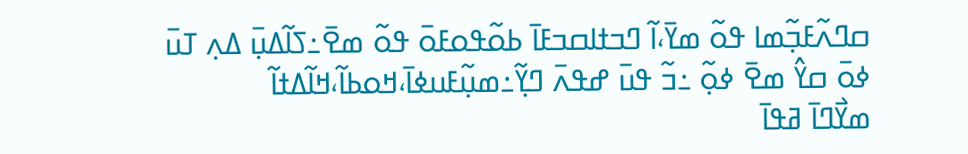ߛߣߍ߬ߓߏ߲߬ߘߊ ߟߋ߬ ߘߌ߫،ߊ߬ ߣߏߙߊߛߏߓߊ߫ ߕߋ߬ߟߋߓߋ߫ ߟߋ߬ ߘߐ߫߸ߖߊ߬ߡߎ߲߫ ߡߍ߲ ߠߎ߫  ߦߋ߫ ߛߌ߮ ߘߐ߫ ߦߋ߲߬ ߸ߏ߬ ߟߎ߫ ߝߟߍ߫ ߣߌ߲߬߸ߘߎ߲߬ߓߎߦߊ߫،ߞߋߕߊ߬،ߞߊ߬ߡߙߊ߬
ߘߌ߯ߣߊ߫ ߥߟߊ߫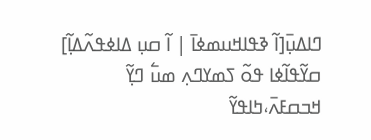ߣߊߡߎ߲߫[ߊ߬ ߢߟߊߞߎߘߦߊ߫ | ߊ߬ ߛߎ߲ ߡߊߦߟߍ߬ߡߊ߲߬]
ߛߌ߬ߟߊ߬ߦߊ ߟߋ߬ ߖߘߌߣߍ߲ ߘߎ߱ ߣߌ߲߬ ߞߏߛߓߍ߫،ߤߊߟߌ߬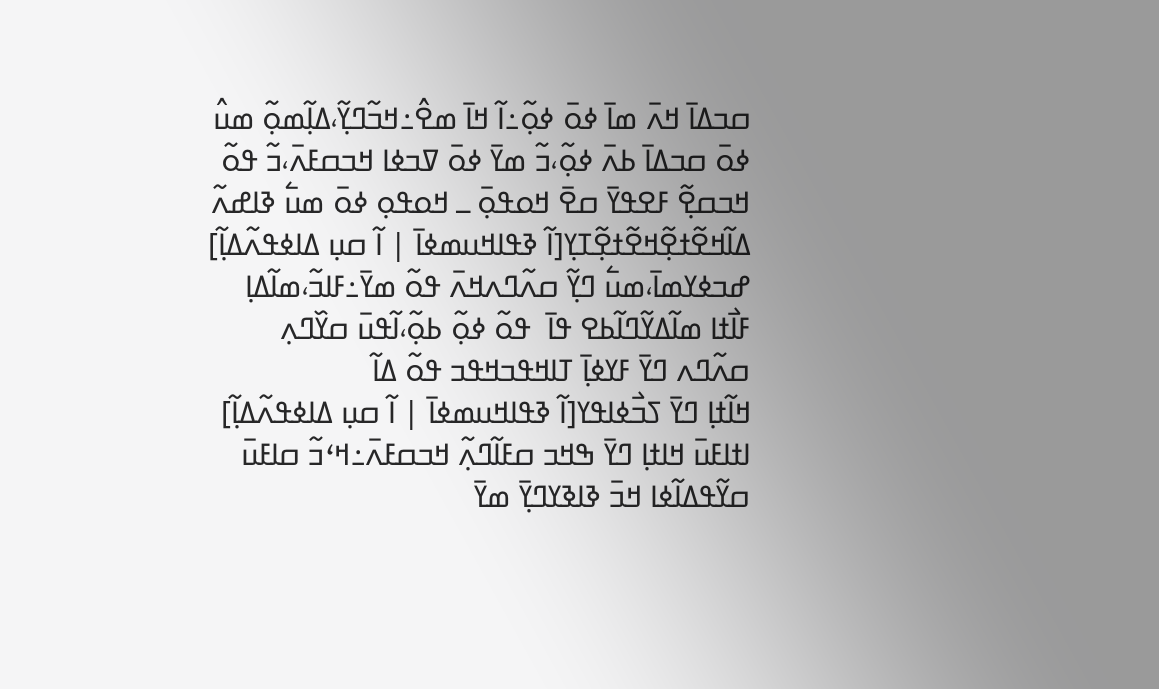ߛߏߡߊ߫ ߞߍ߫ ߘߊ߫ ߦߋ߫ ߦߋ߲߬߸ߊ߬ ߞߊ߫ ߘߐ߮߸ߞߏ߬ߣߌ߲߬،ߡߊ߲߬ߘߋ߲߬ ߘߎ߮ ߦߋ߫ ߛߏߡߊ߫ ߕߍ߫ ߦߋ߲߬،ߏ߬ ߘߌ߫ ߦߋ߫ ߜߏߦߊ ߞߏߛߓߍ߫،ߏ߬ ߟߋ߬ ߞߏߛߐ߲߬ ߓߐߟߌ߫ ߛߐ߫ ߞߋߟߋ߲߫ ߺ ߞߋߟߋ߲ ߦߋ߫ ߘߎ߱ ߢߊߝߍ߬
ߡߊ߬ߞߐ߬ߙߐ߲߬ߞߐ߬ߙߐ߲߬ߠߌ߲[ߊ߬ ߢߟߊߞߎߘߦߊ߫ | ߊ߬ ߛߎ߲ ߡߊߦߟߍ߬ߡߊ߲߬]
ߝߏߦߌߘߊ߫،ߘߎ߱ ߣߌ߲߬ ߛߍ߬ߣߍߞߍ߫ ߟߋ߬ ߘߌ߫߸ߓߊߏ߬،ߘߊ߬ߡߊ߲ ߓߊ߯ߙߊ ߘߊ߬ߡߌ߬ߣߊ߬ߕߐ ߟߊ߫  ߟߋ߬ ߦߋ߲߬ ߕߋ߲߬،ߊ߬ߟߎ߫ ߛߌ߰ߣߍ߲ ߛߍ߬ߣߍ ߣߌ߫ ߓߌߦߊ߲߫ ߠߊߞߟߏߞߟߏ ߟߋ߬ ߡߊ߬
ߞߊ߬ߙߊ߲ ߣߌ߫ ߖߏ߯ߦߊߟߌ[ߊ߬ ߢߟߊߞߎߘߦߊ߫ | ߊ߬ ߛߎ߲ ߡߊߦߟߍ߬ߡߊ߲߬]
ߊߙߊߓߎ߫ ߞߊߙߊ߲ ߣߌ߫ ߒߞߏ ߛߓߊ߬ߣߍ߲߬ ߞߏߛߓߍ߫߸ߞߵߏ߬ ߛߊߓߎ߫ ߛߌ߬ߟߡߊ߬ߦߊ ߞߏ߫ ߢߊߢߌߣߌ߲߫ ߘߌ߫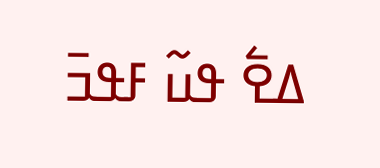ߡߐ߱ ߟߎ߬ ߓߟߏ߫